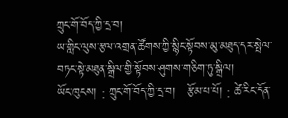ཀྲུང་གོ་བོད་ཀྱི་དྲ་བ།
ཡ་གླིང་ལུས་རྩལ་འགྲན་ཚོགས་ཀྱི་སྙིང་སྟོབས་མུ་མཐུད་དར་སྤེལ་བཏང་སྟེ་མཐུན་སྒྲིལ་གྱི་སྟོབས་ཤུགས་གཅིག་ཏུ་སྒྲིལ།
ཡོང་ཁུངས། : ཀྲུང་གོ་བོད་ཀྱི་དྲ་བ།   རྩོམ་པ་པོ། : ཚེ་རིང་དོན་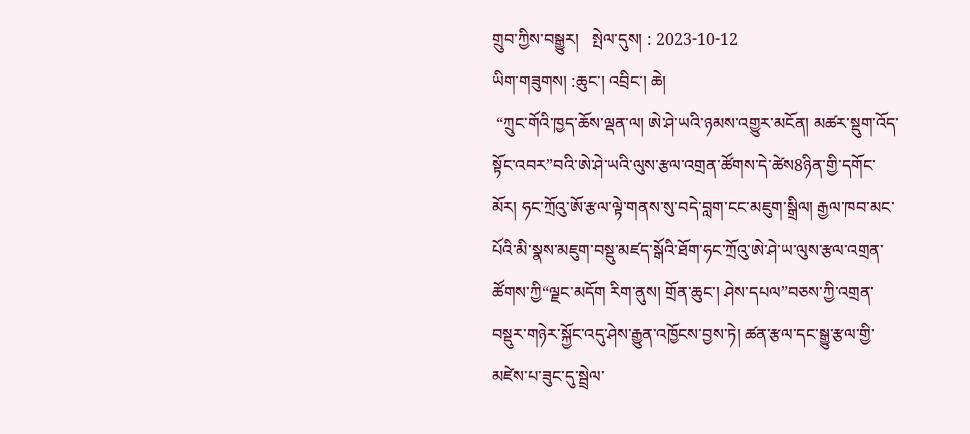གྲུབ་ཀྱིས་བསྒྱུར།   སྤེལ་དུས། : 2023-10-12
ཡིག་གཟུགས། :ཆུང་། འབྲིང་། ཆེ།
 “ཀྲུང་གོའི་ཁྱད་ཆོས་ལྡན་ལ། ཨེ་ཤེ་ཡའི་ཉམས་འགྱུར་མངོན། མཚར་སྡུག་འོད་སྟོང་འབར”བའི་ཨེ་ཤེ་ཡའི་ལུས་རྩལ་འགྲན་ཚོགས་དེ་ཚེས8ཉིན་གྱི་དགོང་མོར། ཧང་ཀྲོའུ་ཨོ་རྩལ་ལྟེ་གནས་སུ་བདེ་བླག་ངང་མཇུག་སྒྲིལ། རྒྱལ་ཁབ་མང་པོའི་མི་སྣས་མཇུག་བསྡུ་མཛད་སྒོའི་ཐོག་ཧང་ཀྲོའུ་ཨེ་ཤེ་ཡ་ལུས་རྩལ་འགྲན་ཚོགས་ཀྱི“ལྗང་མདོག རིག་ནུས། གྲོན་ཆུང་། ཤེས་དཔལ”བཅས་ཀྱི་འགྲན་བསྡུར་གཉེར་སྐྱོང་འདུ་ཤེས་རྒྱུན་འཁྱོངས་བྱས་ཏེ། ཚན་རྩལ་དང་སྒྱུ་རྩལ་གྱི་མཛེས་པ་ཟུང་དུ་སྦྲེལ་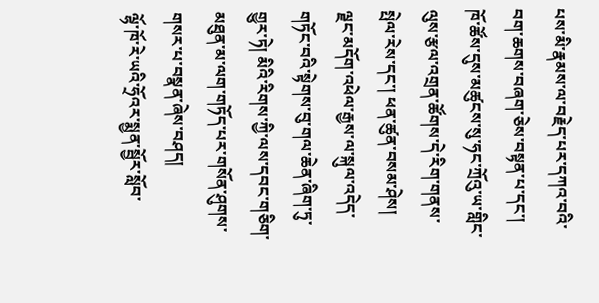པས་མི་རྣམས་ལ་བརྗེད་པར་དཀའ་བའི་བག་ཆགས་བཞག་ཅེས་བསྟན་པ་དང་། ཁོ་ཚོས་དུས་མཚུངས་སུ་ཧང་ཀྲོའུ་ཡ་གླིང་ལུས་རྩལ་འགྲན་ཚོགས་དེ་རིག་གནས་སྤེལ་རེས་དང་། ཕན་ཚུན་བསམ་ཤེས། ལྗང་མདོག་འཕེལ་རྒྱས་ལ་སྐུལ་འདེད་གཏོང་བའི་སྟེགས་བུ་གལ་ཆེན་ཞིག་ཏུ་གྱུར་ཏེ། མིའི་རིགས་ཀྱི་ལས་དབང་གཅིག་མཐུན་མ་ལག་གཏོད་པར་གསོན་ཤུགས་གསར་པ་བསྣན་ཞེས་བཤད།
ལྷོ་ཁོ་རེ་ཡའི་ཧྲོའར་སྨྱན་སྦྱོར་སློབ་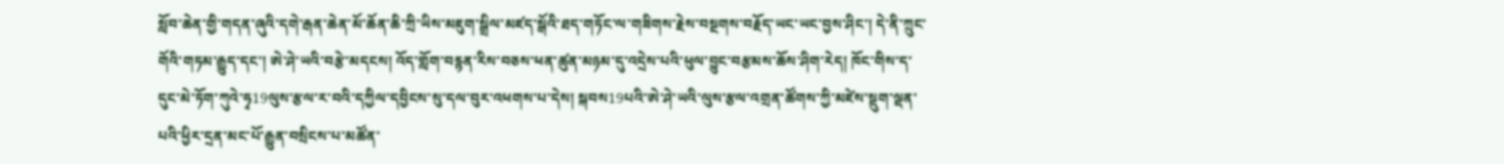སློབ་ཆེན་གྱི་གདན་ཞུའི་དགེ་རྒན་ཆེན་མོ་ཆོན་ཆི་ཀྲི་ཡིས་མཇུག་སྒྲིལ་མཛད་སྒོའི་ཐད་གཏོང་ལ་གཟིགས་རྗེས་བསྔགས་བརྗོད་ཡང་ཡང་བྱས་ཤིང་། དེ་ནི་ཀྲུང་གོའི་གཏམ་རྒྱུད་དང་། ཨེ་ཤེ་ཡའི་བརྩེ་མདངས། འོད་གློག་བརྙན་རིས་བཅས་ཕན་ཚུན་མཉམ་དུ་འདྲེས་པའི་ཕུལ་བྱུང་བརྩམས་ཆོས་ཤིག་རེད། ཁོང་གིས་ད་དུང་མེ་ཏོག་ཀུའེ་ཧྭ19ལུས་རྩལ་ར་བའི་དཀྱིལ་དབྱིངས་སུ་དལ་བུར་འཕགས་པ་དེས། སྐབས19པའི་ཨེ་ཤེ་ཡའི་ལུས་རྩལ་འགྲན་ཚོགས་ཀྱི་མཛེས་སྡུག་ལྡན་པའི་ཕྱིར་དྲན་མང་པོ་རྒྱུན་བསྲིངས་པ་མཚོན་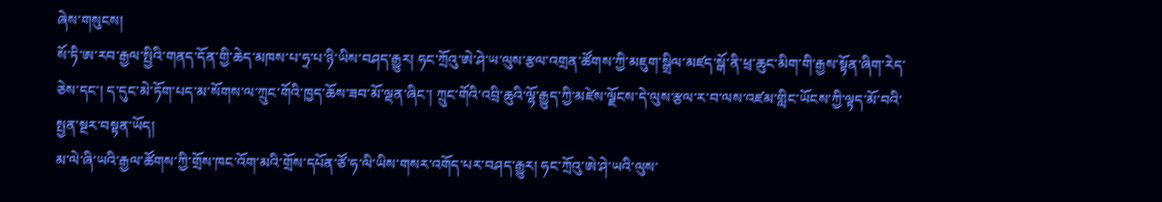ཞེས་གསུངས།
སོ་ཏི་ཨ་རབ་རྒྱལ་སྤྱིའི་གནད་དོན་གྱི་ཆེད་མཁས་པ་ཧྲ་པ་ཉི་ཡིས་བཤད་རྒྱུར། ཧང་ཀྲོའུ་ཨེ་ཤེ་ཡ་ལུས་རྩལ་འགྲན་ཚོགས་ཀྱི་མཇུག་སྒྲིལ་མཛད་སྒོ་ནི་ཕྲ་ཆུང་མིག་གི་རྒྱས་སྟོན་ཞིག་རེད་ཅེས་དང་། ད་དུང་མེ་ཏོག་པད་མ་སོགས་ལ་ཀྲུང་གོའི་ཁྱད་ཆོས་ཟབ་མོ་ལྡན་ཞིང་། ཀྲུང་གོའི་འབྲི་ཆུའི་ལྷོ་རྒྱུད་ཀྱི་མཛེས་ལྗོངས་དེ་ལུས་རྩལ་ར་བ་ལས་འཛམ་གླིང་ཡོངས་ཀྱི་ལྟད་མོ་བའི་སྤྱན་སྔར་བསྟན་ཡོད།
མ་ལེ་ཞི་ཡའི་རྒྱལ་ཚོགས་ཀྱི་གྲོས་ཁང་འོག་མའི་གྲོས་དཔོན་ཙོ་ཧ་ལི་ཡིས་གསར་འགོད་པར་བཤད་རྒྱུར། ཧང་ཀྲོའུ་ཨེ་ཤེ་ཡའི་ལུས་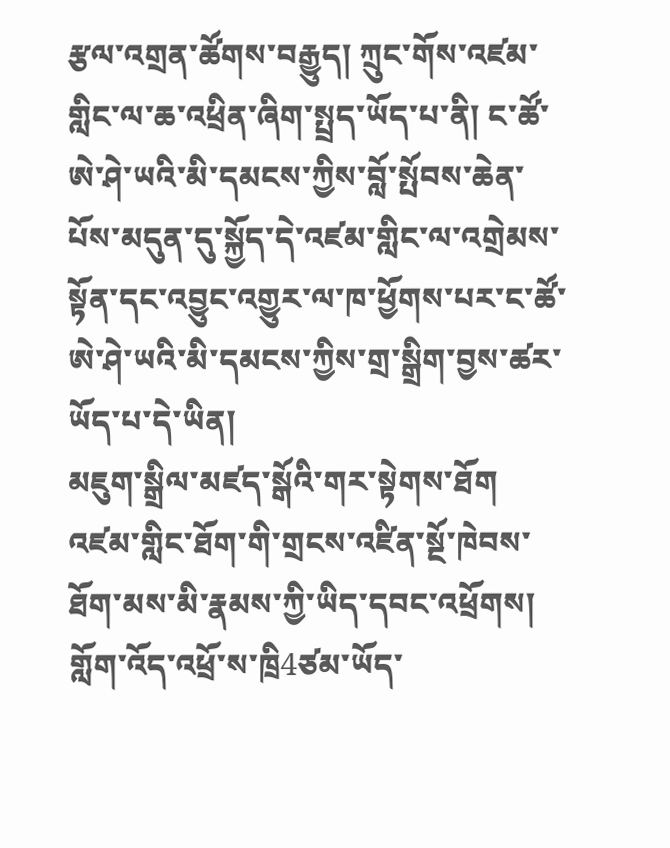རྩལ་འགྲན་ཚོགས་བརྒྱུད། ཀྲུང་གོས་འཛམ་གླིང་ལ་ཆ་འཕྲིན་ཞིག་སྤྲད་ཡོད་པ་ནི། ང་ཚོ་ཨེ་ཤེ་ཡའི་མི་དམངས་ཀྱིས་བློ་སྤོབས་ཆེན་པོས་མདུན་དུ་སྐྱོད་དེ་འཛམ་གླིང་ལ་འགྲེམས་སྟོན་དང་འབྱུང་འགྱུར་ལ་ཁ་ཕྱོགས་པར་ང་ཚོ་ཨེ་ཤེ་ཡའི་མི་དམངས་ཀྱིས་གྲ་སྒྲིག་བྱས་ཚར་ཡོད་པ་དེ་ཡིན།
མཇུག་སྒྲིལ་མཛད་སྒོའི་གར་སྟེགས་ཐོག འཛམ་གླིང་ཐོག་གི་གྲངས་འཛིན་སྔོ་ཁེབས་ཐོག་མས་མི་རྣམས་ཀྱི་ཡིད་དབང་འཕྲོགས། གློག་འོད་འཕྲོ་ས་ཁྲི4ཙམ་ཡོད་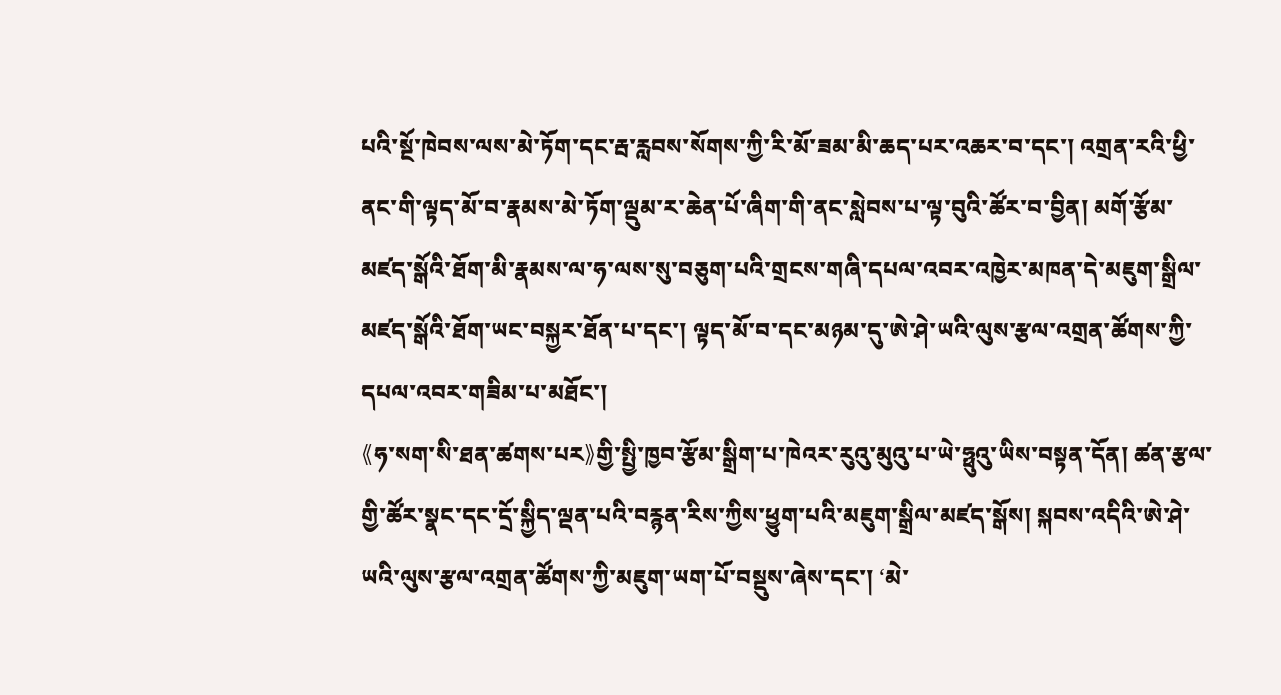པའི་སྔོ་ཁེབས་ལས་མེ་ཏོག་དང་རྦ་རླབས་སོགས་ཀྱི་རི་མོ་ཟམ་མི་ཆད་པར་འཆར་བ་དང་། འགྲན་རའི་ཕྱི་ནང་གི་ལྟད་མོ་བ་རྣམས་མེ་ཏོག་ལྡུམ་ར་ཆེན་པོ་ཞིག་གི་ནང་སླེབས་པ་ལྟ་བུའི་ཚོར་བ་བྱིན། མགོ་རྩོམ་མཛད་སྒོའི་ཐོག་མི་རྣམས་ལ་ཧ་ལས་སུ་བཅུག་པའི་གྲངས་གཞི་དཔལ་འབར་འཁྱེར་མཁན་དེ་མཇུག་སྒྲིལ་མཛད་སྒོའི་ཐོག་ཡང་བསྐྱར་ཐོན་པ་དང་། ལྟད་མོ་བ་དང་མཉམ་དུ་ཨེ་ཤེ་ཡའི་ལུས་རྩལ་འགྲན་ཚོགས་ཀྱི་དཔལ་འབར་གཟིམ་པ་མཐོང་།
《ཧ་སག་སི་ཐན་ཚགས་པར》གྱི་སྤྱི་ཁྱབ་རྩོམ་སྒྲིག་པ་ཁེའར་རུའུ་མུའུ་པ་ཡེ་ཧྥུའུ་ཡིས་བསྟན་དོན། ཚན་རྩལ་གྱི་ཚོར་སྣང་དང་དྲོ་སྐྱིད་ལྡན་པའི་བརྙན་རིས་ཀྱིས་ཕྱུག་པའི་མཇུག་སྒྲིལ་མཛད་སྒོས། སྐབས་འདིའི་ཨེ་ཤེ་ཡའི་ལུས་རྩལ་འགྲན་ཚོགས་ཀྱི་མཇུག་ཡག་པོ་བསྡུས་ཞེས་དང་། ‘མེ་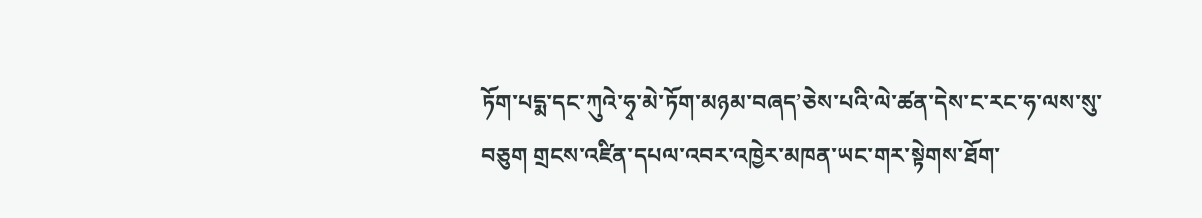ཏོག་པདྨ་དང་ཀུའེ་ཧྭ་མེ་ཏོག་མཉམ་བཞད’ཅེས་པའི་ལེ་ཚན་དེས་ང་རང་ཧ་ལས་སུ་བཅུག གྲངས་འཛིན་དཔལ་འབར་འཁྱེར་མཁན་ཡང་གར་སྟེགས་ཐོག་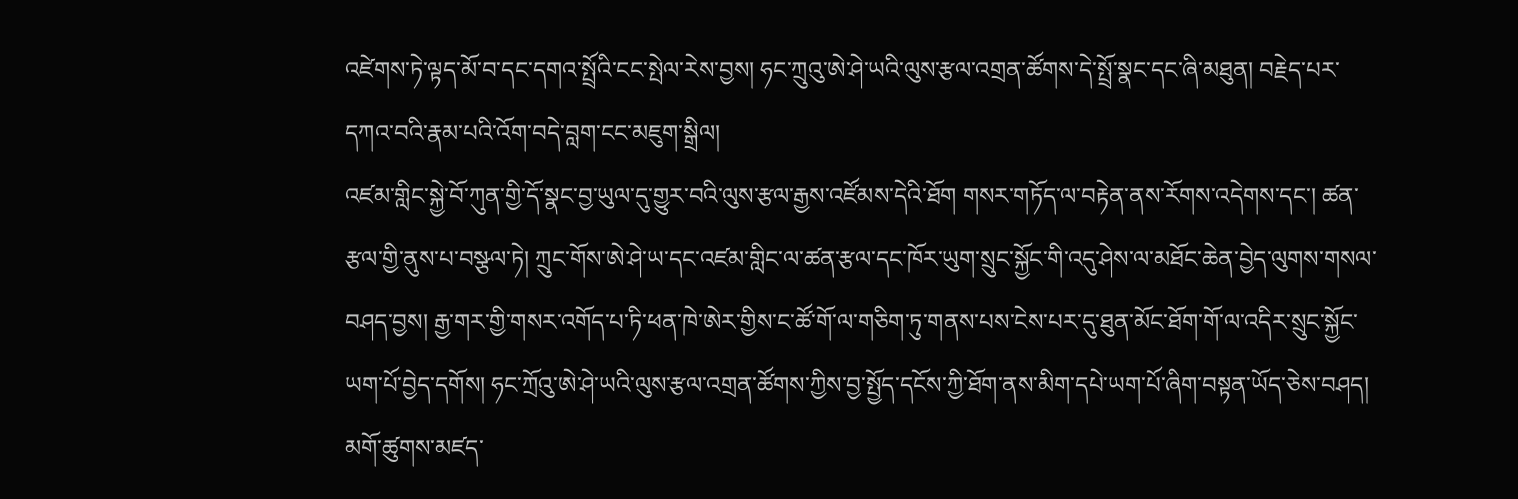འཛེགས་ཏེ་ལྟད་མོ་བ་དང་དགའ་སྤྲོའི་ངང་སྤེལ་རེས་བྱས། ཧང་ཀྲུའུ་ཨེ་ཤེ་ཡའི་ལུས་རྩལ་འགྲན་ཚོགས་དེ་སྤྲོ་སྣང་དང་ཞི་མཐུན། བརྗེད་པར་དཀའ་བའི་རྣམ་པའི་འོག་བདེ་བླག་ངང་མཇུག་སྒྲིལ།
འཛམ་གླིང་སྐྱེ་བོ་ཀུན་གྱི་དོ་སྣང་བྱ་ཡུལ་དུ་གྱུར་བའི་ལུས་རྩལ་རྒྱས་འཛོམས་དེའི་ཐོག གསར་གཏོད་ལ་བརྟེན་ནས་རོགས་འདེགས་དང་། ཚན་རྩལ་གྱི་ནུས་པ་བསྩལ་ཏེ། ཀྲུང་གོས་ཨེ་ཤེ་ཡ་དང་འཛམ་གླིང་ལ་ཚན་རྩལ་དང་ཁོར་ཡུག་སྲུང་སྐྱོང་གི་འདུ་ཤེས་ལ་མཐོང་ཆེན་བྱེད་ལུགས་གསལ་བཤད་བྱས། རྒྱ་གར་གྱི་གསར་འགོད་པ་ཏི་ཕན་ཁེ་ཨེར་གྱིས་ང་ཚོ་གོ་ལ་གཅིག་ཏུ་གནས་པས་ངེས་པར་དུ་ཐུན་མོང་ཐོག་གོ་ལ་འདིར་སྲུང་སྐྱོང་ཡག་པོ་བྱེད་དགོས། ཧང་ཀྲོའུ་ཨེ་ཤེ་ཡའི་ལུས་རྩལ་འགྲན་ཚོགས་ཀྱིས་བྱ་སྤྱོད་དངོས་ཀྱི་ཐོག་ནས་མིག་དཔེ་ཡག་པོ་ཞིག་བསྟན་ཡོད་ཅེས་བཤད།
མགོ་ཚུགས་མཛད་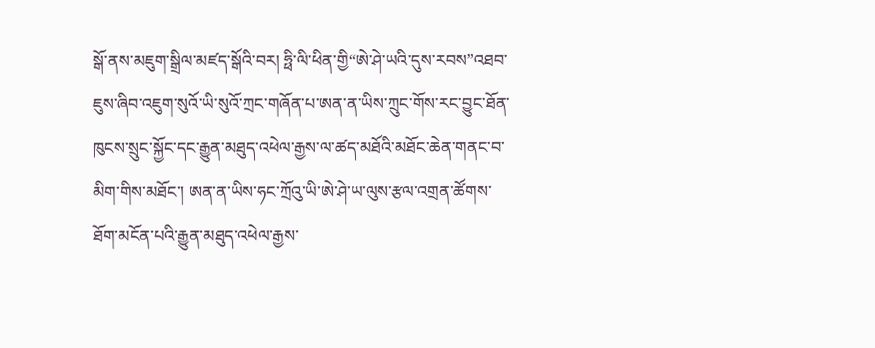སྒོ་ནས་མཇུག་སྒྲིལ་མཛད་སྒོའི་བར། ཧྥི་ལི་ཕིན་གྱི“ཨེ་ཤེ་ཡའི་དུས་རབས”འཐབ་ཇུས་ཞིབ་འཇུག་སུའོ་ཡི་སུའོ་ཀྲང་གཞོན་པ་ཨན་ན་ཡིས་ཀྲུང་གོས་རང་བྱུང་ཐོན་ཁུངས་སྲུང་སྐྱོང་དང་རྒྱུན་མཐུད་འཕེལ་རྒྱས་ལ་ཚད་མཐོའི་མཐོང་ཆེན་གནང་བ་མིག་གིས་མཐོང་། ཨན་ན་ཡིས་ཧང་ཀྲོའུ་ཡི་ཨེ་ཤེ་ཡ་ལུས་རྩལ་འགྲན་ཚོགས་ཐོག་མངོན་པའི་རྒྱུན་མཐུད་འཕེལ་རྒྱས་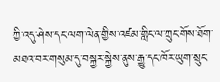ཀྱི་འདུ་ཤེས་དང་ལག་ལེན་གྱིས་འཛམ་གླིང་ལ་ཀྲུང་གོས་ཐོག་མཐའ་བར་གསུམ་དུ་བསྐྱར་སྐྱེས་ནུས་རྒྱུ་དང་ཁོར་ཡུག་སྲུང་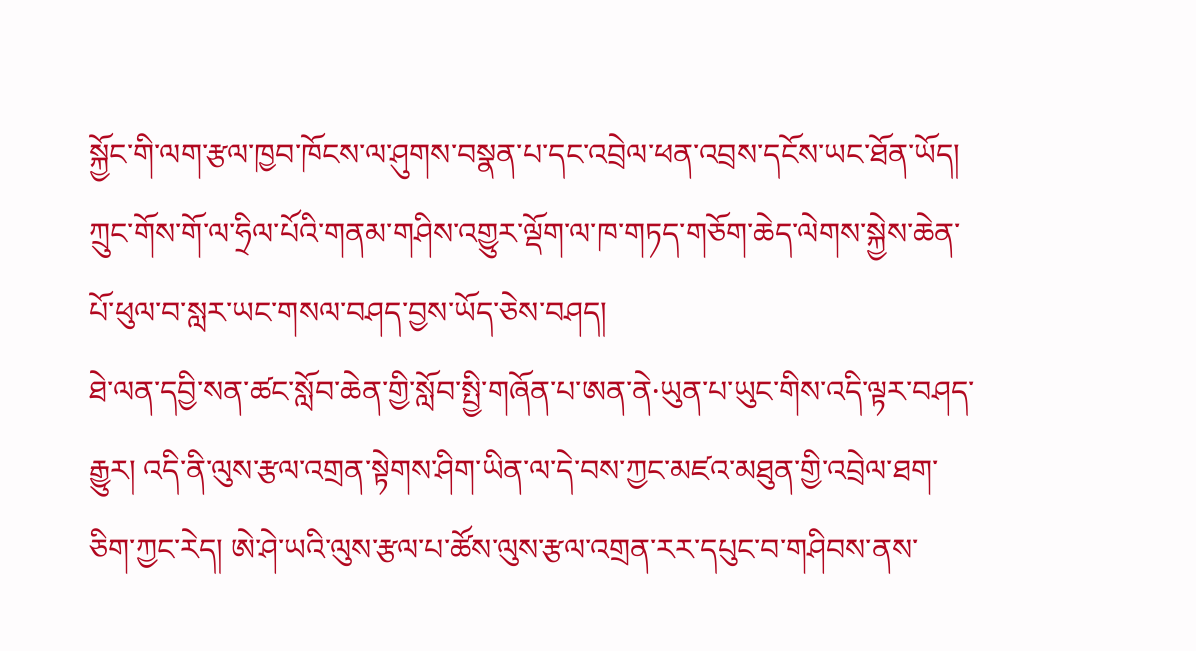སྐྱོང་གི་ལག་རྩལ་ཁྱབ་ཁོངས་ལ་ཤུགས་བསྣན་པ་དང་འབྲེལ་ཕན་འབྲས་དངོས་ཡང་ཐོན་ཡོད། ཀྲུང་གོས་གོ་ལ་ཧྲིལ་པོའི་གནམ་གཤིས་འགྱུར་ལྡོག་ལ་ཁ་གཏད་གཅོག་ཆེད་ལེགས་སྐྱེས་ཆེན་པོ་ཕུལ་བ་སླར་ཡང་གསལ་བཤད་བྱས་ཡོད་ཅེས་བཤད།
ཐེ་ལན་དབྱི་སན་ཚང་སློབ་ཆེན་གྱི་སློབ་སྤྱི་གཞོན་པ་ཨན་ནེ·ཡུན་པ་ཡུང་གིས་འདི་ལྟར་བཤད་རྒྱུར། འདི་ནི་ལུས་རྩལ་འགྲན་སྟེགས་ཤིག་ཡིན་ལ་དེ་བས་ཀྱང་མཛའ་མཐུན་གྱི་འབྲེལ་ཐག་ཅིག་ཀྱང་རེད། ཨེ་ཤེ་ཡའི་ལུས་རྩལ་པ་ཚོས་ལུས་རྩལ་འགྲན་རར་དཔུང་བ་གཤིབས་ནས་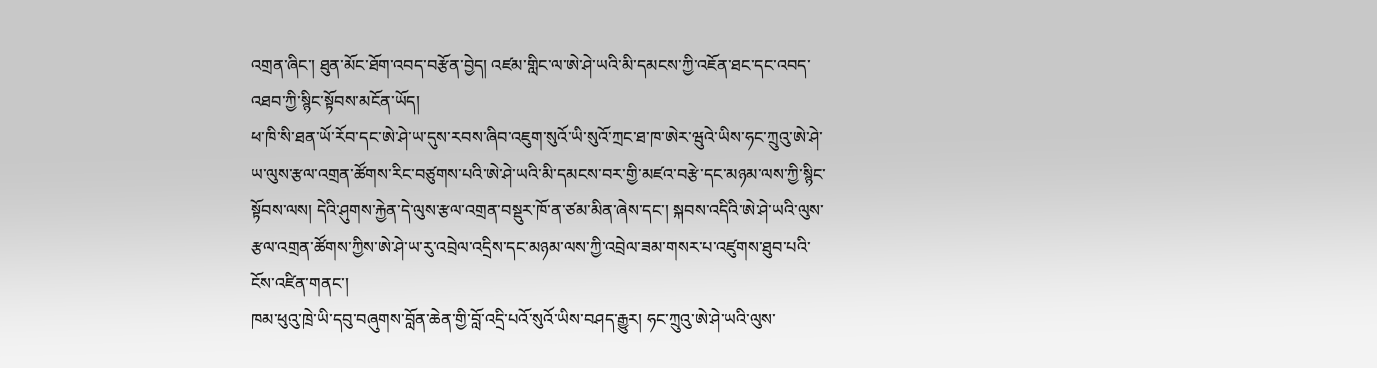འགྲན་ཞིང་། ཐུན་མོང་ཐོག་འབད་བརྩོན་བྱེད། འཛམ་གླིང་ལ་ཨེ་ཤེ་ཡའི་མི་དམངས་ཀྱི་འཇོན་ཐང་དང་འབད་འཐབ་ཀྱི་སྙིང་སྟོབས་མངོན་ཡོད།
ཕ་ཁི་སི་ཐན་ཡོ་རོབ་དང་ཨེ་ཤེ་ཡ་དུས་རབས་ཞིབ་འཇུག་སུའོ་ཡི་སུའོ་ཀྲང་ཐ་ཁ་ཨེར་ཝུའེ་ཡིས་ཧང་ཀྲུའུ་ཨེ་ཤེ་ཡ་ལུས་རྩལ་འགྲན་ཚོགས་རིང་བཙུགས་པའི་ཨེ་ཤེ་ཡའི་མི་དམངས་བར་གྱི་མཛའ་བརྩེ་དང་མཉམ་ལས་ཀྱི་སྙིང་སྟོབས་ལས། དེའི་ཤུགས་རྐྱེན་དེ་ལུས་རྩལ་འགྲན་བསྡུར་ཁོ་ན་ཙམ་མིན་ཞེས་དང་། སྐབས་འདིའི་ཨེ་ཤེ་ཡའི་ལུས་རྩལ་འགྲན་ཚོགས་ཀྱིས་ཨེ་ཤེ་ཡ་རུ་འབྲེལ་འདྲིས་དང་མཉམ་ལས་ཀྱི་འབྲེལ་ཟམ་གསར་པ་འཛུགས་ཐུབ་པའི་ངོས་འཛིན་གནང་།
ཁམ་ཕུའུ་ཁྲེ་ཡི་དབུ་བཞུགས་བློན་ཆེན་གྱི་བློ་འདྲི་པའོ་སུའོ་ཡིས་བཤད་རྒྱུར། ཧང་ཀྲུའུ་ཨེ་ཤེ་ཡའི་ལུས་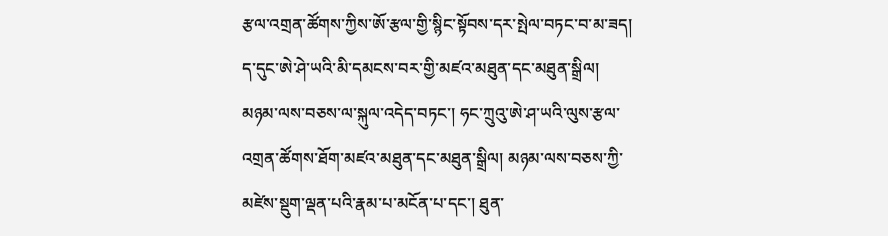རྩལ་འགྲན་ཚོགས་ཀྱིས་ཨོ་རྩལ་གྱི་སྙིང་སྟོབས་དར་སྤེལ་བཏང་བ་མ་ཟད། ད་དུང་ཨེ་ཤེ་ཡའི་མི་དམངས་བར་གྱི་མཛའ་མཐུན་དང་མཐུན་སྒྲིལ། མཉམ་ལས་བཅས་ལ་སྐུལ་འདེད་བཏང་། ཧང་ཀྲུའུ་ཨེ་ཤ་ཡའི་ལུས་རྩལ་འགྲན་ཚོགས་ཐོག་མཛའ་མཐུན་དང་མཐུན་སྒྲིལ། མཉམ་ལས་བཅས་ཀྱི་མཛེས་སྡུག་ལྡན་པའི་རྣམ་པ་མངོན་པ་དང་། ཐུན་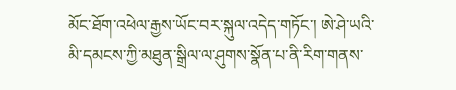མོང་ཐོག་འཕེལ་རྒྱས་ཡོང་བར་སྐུལ་འདེད་གཏོང་། ཨེ་ཤེ་ཡའི་མི་དམངས་ཀྱི་མཐུན་སྒྲིལ་ལ་ཤུགས་སྣོན་པ་ནི་རིག་གནས་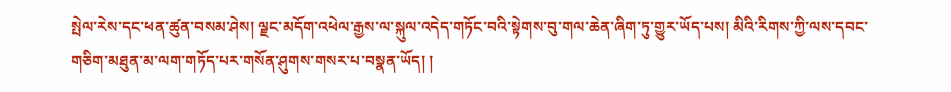སྤེལ་རེས་དང་ཕན་ཚུན་བསམ་ཤེས། ལྗང་མདོག་འཕེལ་རྒྱས་ལ་སྐུལ་འདེད་གཏོང་བའི་སྟེགས་བུ་གལ་ཆེན་ཞིག་ཏུ་གྱུར་ཡོད་པས། མིའི་རིགས་ཀྱི་ལས་དབང་གཅིག་མཐུན་མ་ལག་གཏོད་པར་གསོན་ཤུགས་གསར་པ་བསྣན་ཡོད། །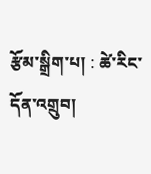རྩོམ་སྒྲིག་པ། : ཚེ་རིང་དོན་འགྲུབ།